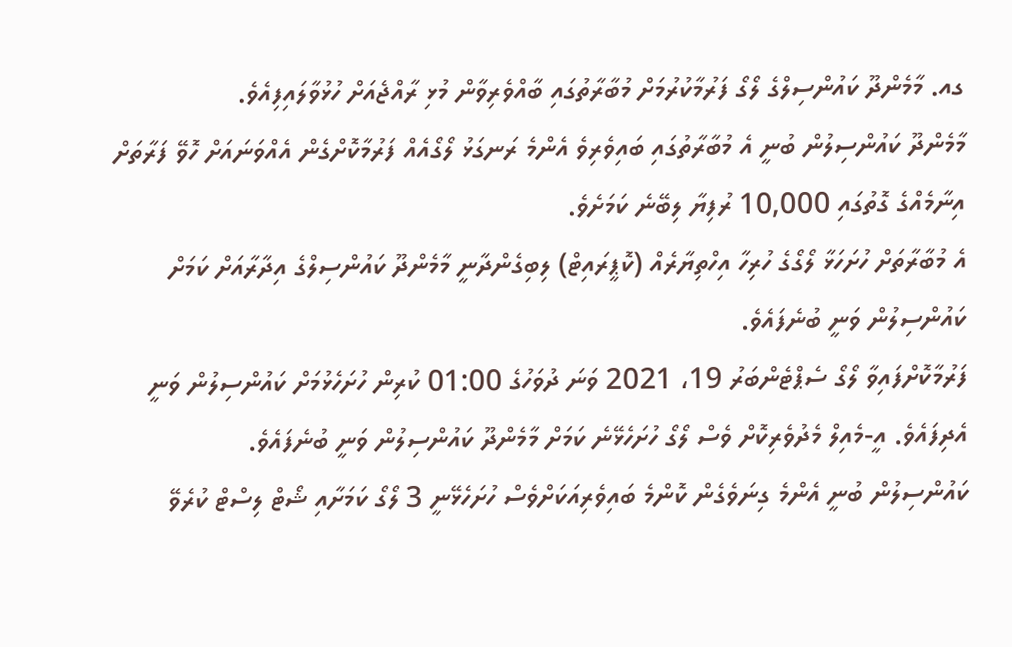ގއ. މާމެންދޫ ކައުންސިލްގެ ލޯގޯ ފަރުމާކުރުމަށް މުބާރާތުގައި ބާއްވެރިވާން މުޅި ރާއްޖެއަށް ހުޅުވާލައިފިއެވެ.
މާމެންދޫ ކައުންސިލުން ބުނީ އެ މުބާރާތުގައި ބައިވެރިވެ އެންމެ ރަނގަޅު ލޯގޯއެއް ފަރުމާކޮށްގެން އެއްވަނައަށް ހޮވޭ ފަރާތަށް އިނާމެއްގެ ގޮތުގައި 10,000 ރުފިޔާ ލިބޭނެ ކަމަށެވެ.
އެ މުބާރާތަށް ހުށަހަޅާ ލޯގޯގެ ހުރިހާ އިހްތިޔާރެއް (ކޮޕީރައިޓް) ލިބިގެންދާނީ މާމެންދޫ ކައުންސިލްގެ އިދާރާއަށް ކަމަށް ކައުންސިލުން ވަނީ ބުނެފައެވެ.
ފަރުމާކޮށްފައިވާ ލޯގޯ ސެޕްޓެންބަރު 19، 2021 ވަނަ ދުވަހުގެ 01:00 ކުރިން ހުށަހެޅުމަށް ކައުންސިލުން ވަނީ އެދިފައެވެ. އީ-މެއިލް މެދުވެރިކޮށް ވެސް ލޯގޯ ހުށަހެޅޭނެ ކަމަށް މާމެންދޫ ކައުންސިލުން ވަނީ ބުނެފައެވެ.
ކައުންސިލުން ބުނީ އެންމެ ގިނަވެގެން ކޮންމެ ބައިވެރިއަކަށްވެސް ހުށަހެޅޭނީ 3 ލޯގޯ ކަމަށާއި ޝޯޓް ލިސްޓް ކުރެވޭ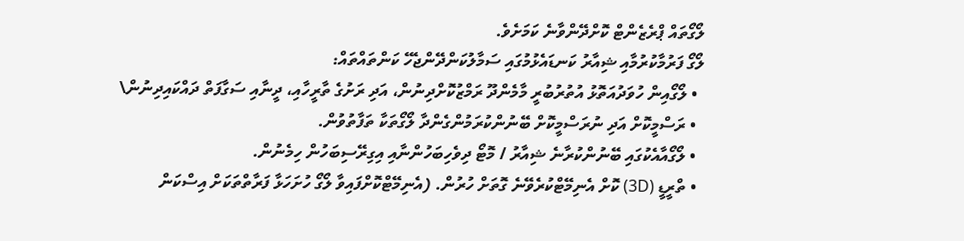ލޯގޯތައް ޕްރެޒެންޓް ކޮށްދޭންވާނެ ކަމަށެވެ.
ލޯގޯ ފަރުމާކުރުމާއި ޝިއާރު ކަނޑައެޅުމުގައި ސަމާލުކަންދޭންޖެހޭ ކަންތައްތައް:
  • ލޯގޯއިން ހުވަދުއަތޮޅު އުތުރުބުރީ މާމެންދޫ ރަމްޒުކޮށްދިނުން، އަދި ރަށުގެ ތާރީހާއި، ދީނާއި ސަގާފަތް ދައްކައިދިނުން\
  • ރަސްމީކޮށް އަދި ނުރަސްމީކޮށް ބޭނުންކުރަމުންގެންދާ ލޯގޯތަކާ ތަފާތުވުން.
  • ލޯގޯއާއެކުގައި ބޭނުންކުރާނެ ޝިއާރު / މޮޓޯ ދިވެހިބަހުންނާއި އިގިރޭސިބަހުން ހިމެނުން.
  • ތްރީޑީ (3D) ކޮށް އެނިމޭޓްކުރެވޭނެ ގޮތަށް ހުރުން. (އެނިމޭޓްކޮށްފައިވާ ލޯގޯ ހުށަހަޅާ ފަރާތްތަކަށް އިސްކަން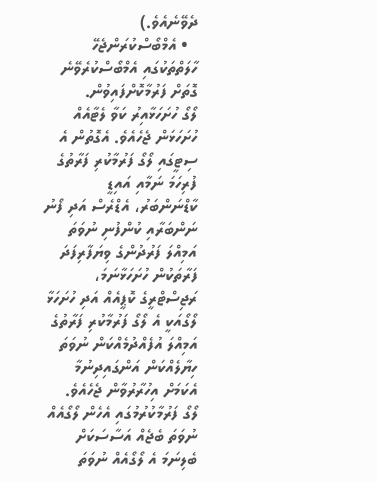ދެވޭނެއެވެ.)
  • އެމްބޯސްކުރަންޖެހޭ ހާލަތްތަކުގައި އެމްބޯސްކުރެވޭނެ ގޮތަށް ފަރުމާކޮށްފައިވުން.
ލޯގޯ ހުށަހަޅާއިރު ކަވާ ލެޓާއެއް ހުށަހަޅަން ޖެހެއެވެ. އެގޮތުން އެ ސިޓީގައި ލޯގޯ ފަރުމާކުރި ފަރާތުގެ ފުރިހަމަ ނަމާއި އައިޑީ ކާޑްނަންބަރު، އެޑްރެސް އަދި ފޯނު ނަންބަރާއި ކުންފުނި ނުވަތަ އަމިއްލަ ފަރުދުންގެ ވިޔަފާރިފަދަ ފަރާތަކުން ހުށަހަޅާނަމަ، ރަޖިސްޓްރީގެ ކޮޕީއެއް އަދި ހުށަހަޅާ ލޯގޯއަކީ އެ ލޯގޯ ފަރުމާކުރި ފަރާތުގެ އަމިއްލަ އުފެއްދުމެއްކަން ނުވަތަ ހިޔާލެއްކަން އަންގައިދިނުމާ އެކަމަށް އިހުރާރުވާން ޖެހެއެވެ.
ލޯގޯ ފަރުމާކުރުމުގައި އެހެން ލޯގޯއެއް ނުވަތަ ބެޖެއް އަސާސަކަށް ބެލިނަމަ އެ ލޯގޯއެއް ނުވަތަ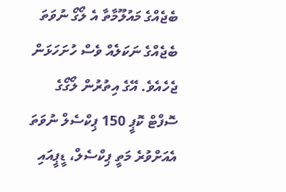ބެޖެއްގެ މައުލޫމާތާ އެ ލޯގޯ ނުވަތަ ބެޖެއްގެ ނަކަލެއް ވެސް ހުށަހަޅަން ޖެހެއެވެ. އޭގެ އިތުރުން ލޯގޯގެ ސޮފްޓް ކޮޕީ 150 ޕިކްސެލް ނުވަތަ އެއަށްވުރެ މަތީ ޕިކްސެލް، ޑީޕީއައި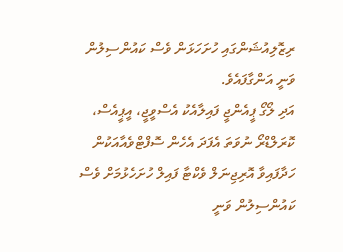ރިޒޮލިއުޝަންގައި ހުށަހަޅަން ވެސް ކައުންސިލުން ވަނީ އަންގާފައެވެ.
އަދި ލޯގޯ ޕީއެންޖީ ފައިލާއެކު އެސްވީޖީ، އީޕީއެސް، ކޮރަލްޑްރޯ ނުވަތަ އެފަދަ އެހެން ސޮފްޓްވެއާއަކުން ހަދާފައިވާ އޮރިޖިނަލް ވެކްޓާ ފައިލް ހުށަހެޅުމަށް ވެސް ކައުންސިލުން ވަނީ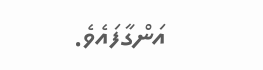އަންގާފައެވެ.